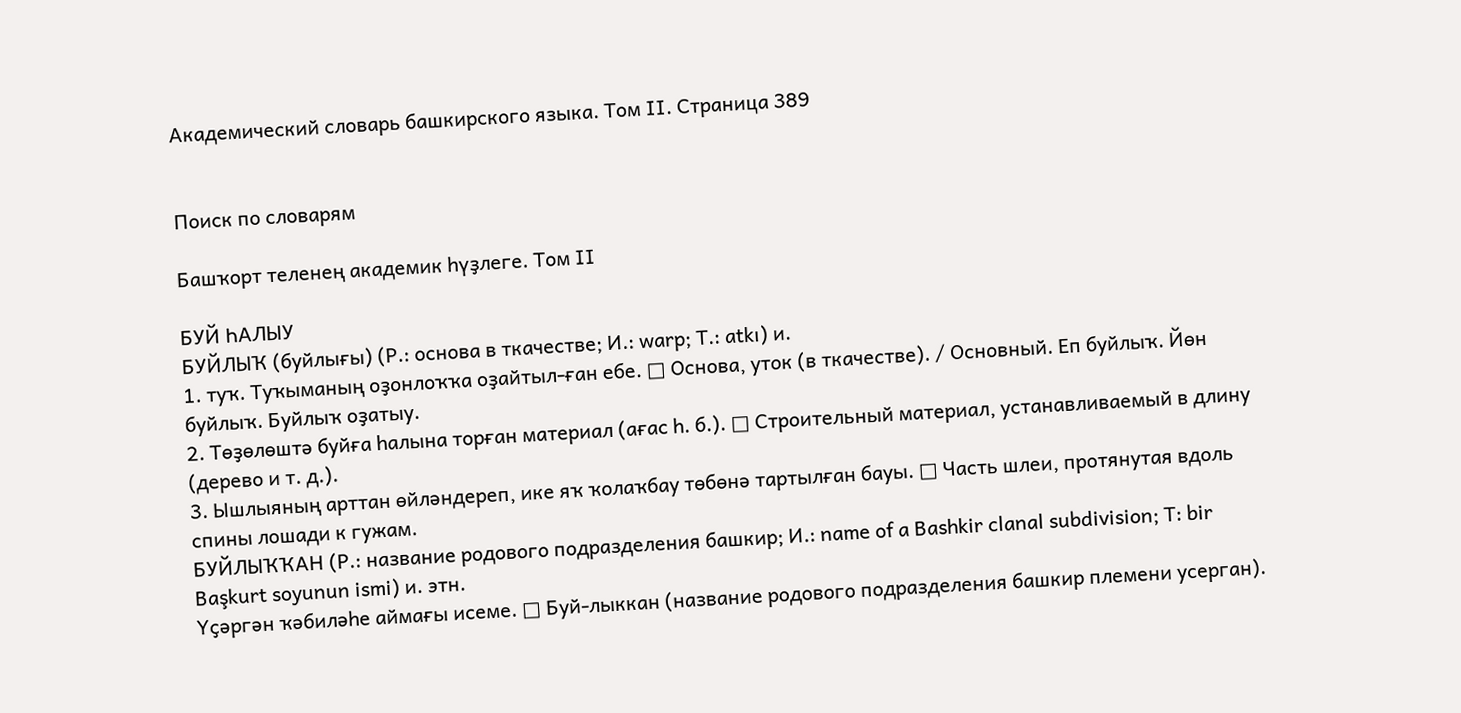Академический словарь башкирского языка. Том II. Страница 389


Поиск по словарям

Башҡорт теленең академик һүҙлеге. Том II

БУЙ ҺАЛЫУ
БУЙЛЫҠ (буйлығы) (Р.: основа в ткачестве; И.: warp; T.: atkı) и.
1. туҡ. Туҡыманың оҙонлоҡҡа оҙайтыл-ған ебе. □ Основа, уток (в ткачестве). / Основный. Еп буйлыҡ. Йөн буйлыҡ. Буйлыҡ оҙатыу.
2. Төҙөлөштә буйға һалына торған материал (ағас һ. б.). □ Строительный материал, устанавливаемый в длину (дерево и т. д.).
3. Ышлыяның арттан өйләндереп, ике яҡ ҡолаҡбау төбөнә тартылған бауы. □ Часть шлеи, протянутая вдоль спины лошади к гужам.
БУЙЛЫҠҠАН (Р.: название родового подразделения башкир; И.: name of a Bashkir clanal subdivision; T: bir Başkurt soyunun ismi) и. этн.
Үҫәргән ҡәбиләһе аймағы исеме. □ Буй-лыккан (название родового подразделения башкир племени усерган).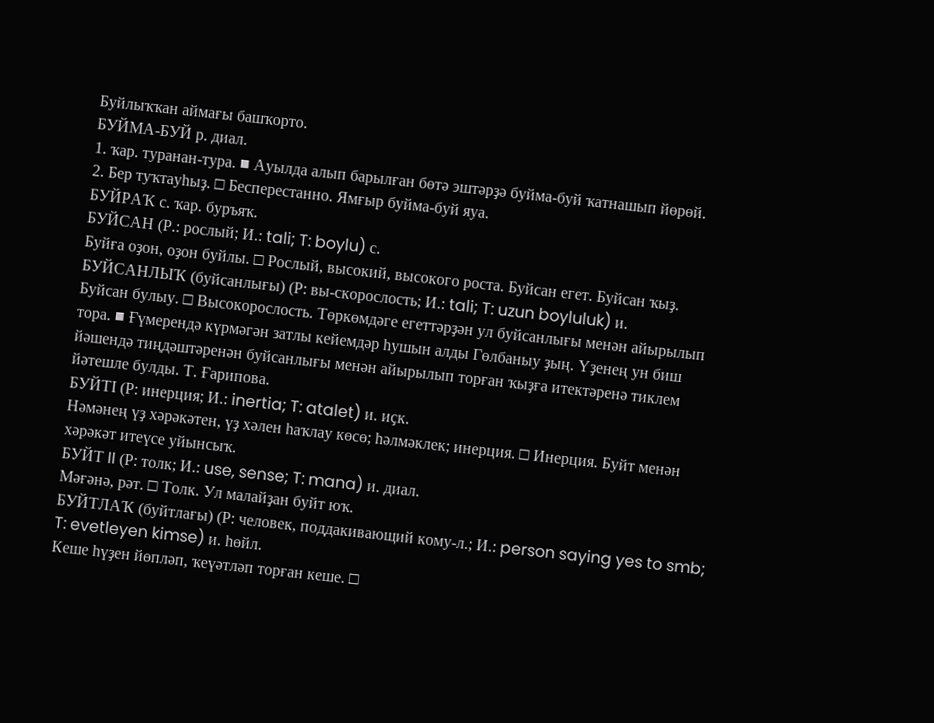Буйлыҡҡан аймағы башҡорто.
БУЙМА-БУЙ р. диал.
1. ҡар. туранан-тура. ■ Ауылда алып барылған бөтә эштәрҙә буйма-буй ҡатнашып йөрөй.
2. Бер туҡтауһыҙ. □ Бесперестанно. Ямғыр буйма-буй яуа.
БУЙРАҠ с. ҡар. буръяҡ.
БУЙСАН (Р.: рослый; И.: tali; T: boylu) с.
Буйға оҙон, оҙон буйлы. □ Рослый, высокий, высокого роста. Буйсан егет. Буйсан ҡыҙ.
БУЙСАНЛЫҠ (буйсанлығы) (Р: вы-скорослость; И.: tali; T: uzun boyluluk) и.
Буйсан булыу. □ Высокорослость. Төркөмдәге егеттәрҙән ул буйсанлығы менән айырылып тора. ■ Ғүмерендә күрмәгән затлы кейемдәр һушын алды Гөлбаныу ҙың. Үҙенең ун биш йәшендә тиңдәштәренән буйсанлығы менән айырылып торған ҡыҙға итектәренә тиклем йәтешле булды. Т. Ғарипова.
БУЙТI (Р: инерция; И.: inertia; T: atalet) и. иҫк.
Нәмәнең үҙ хәрәкәтен, үҙ хәлен һаҡлау көсө; һәлмәклек; инерция. □ Инерция. Буйт менән хәрәкәт итеүсе уйынсыҡ.
БУЙТ II (Р: толк; И.: use, sense; T: mana) и. диал.
Мәғәнә, рәт. □ Толк. Ул малайҙан буйт юҡ.
БУЙТЛАҠ (буйтлағы) (Р: человек, поддакивающий кому-л.; И.: person saying yes to smb; T: evetleyen kimse) и. һөйл.
Кеше һүҙен йөпләп, ҡеүәтләп торған кеше. □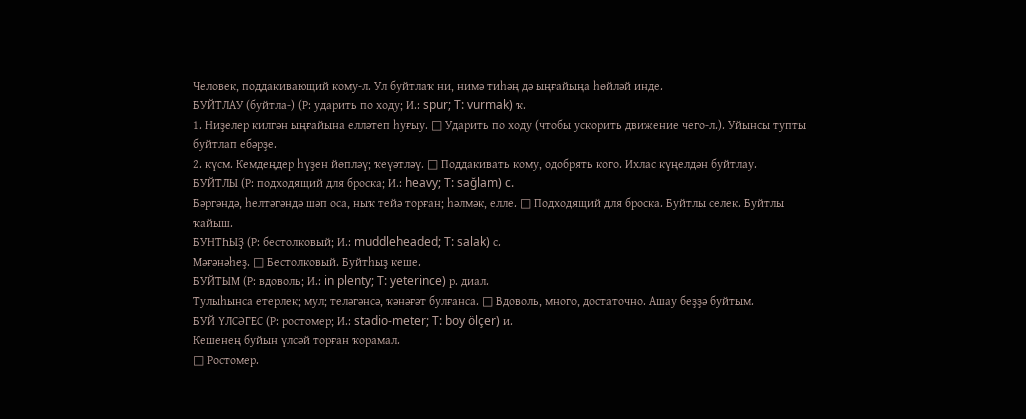Человек, поддакивающий кому-л. Ул буйтлаҡ ни, нимә тиһәң дә ыңғайыңа һөйләй инде.
БУЙТЛАУ (буйтла-) (Р: ударить по ходу; И.: spur; T: vurmak) ҡ.
1. Ниҙелер килгән ыңғайына елләтеп һуғыу. □ Ударить по ходу (чтобы ускорить движение чего-л.). Уйынсы тупты буйтлап ебәрҙе.
2. күсм. Кемдеңдер һүҙен йөпләү; ҡеүәтләү. □ Поддакивать кому, одобрять кого. Ихлас күңелдән буйтлау.
БУЙТЛЫ (Р: подходящий для броска; И.: heavy; T: sağlam) c.
Бәргәндә, һелтәгәндә шәп оса, ныҡ тейә торған; һәлмәк, елле. □ Подходящий для броска. Буйтлы селек. Буйтлы ҡайыш.
БУНТҺЫҘ (Р: бестолковый; И.: muddleheaded; T: salak) с.
Мәғәнәһеҙ. □ Бестолковый. Буйтһыҙ кеше.
БУЙТЫМ (Р: вдоволь; И.: in plenty; T: yeterince) р. диал.
Тулыһынса етерлек; мул; теләгәнсә, ҡәнәғәт булғанса. □ Вдоволь, много, достаточно. Ашау беҙҙә буйтым.
БУЙ ҮЛСӘГЕС (Р: ростомер; И.: stadio-meter; T: boy ölçer) и.
Кешенең буйын үлсәй торған ҡорамал.
□ Ростомер.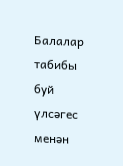Балалар табибы буй үлсәгес менән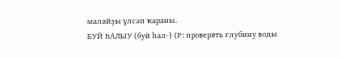малайҙы үлсәп ҡараны.
БУЙ ҺАЛЫУ (буй һал-) (Р: проверять глубину воды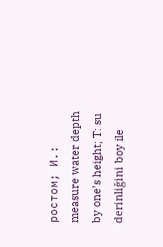ростом; И.: measure water depth by one’s height; T: su derinliğini boy ile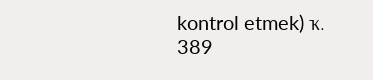kontrol etmek) ҡ.
389